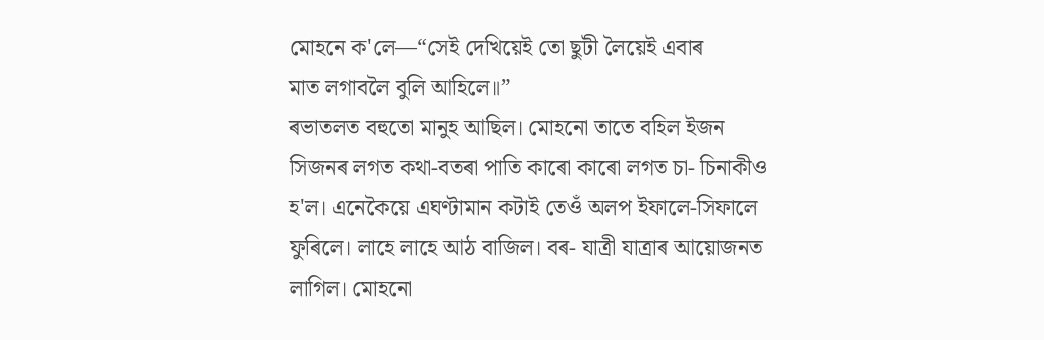মোহনে ক'লে—“সেই দেখিয়েই তো ছুটী লৈয়েই এবাৰ
মাত লগাবলৈ বুলি আহিলে॥”
ৰভাতলত বহুতো মানুহ আছিল। মোহনো তাতে বহিল ইজন সিজনৰ লগত কথা-বতৰা পাতি কাৰো কাৰো লগত চা- চিনাকীও হ'ল। এনেকৈয়ে এঘণ্টামান কটাই তেওঁ অলপ ইফালে-সিফালে ফুৰিলে। লাহে লাহে আঠ বাজিল। বৰ- যাত্ৰী যাত্ৰাৰ আয়োজনত লাগিল। মোহনো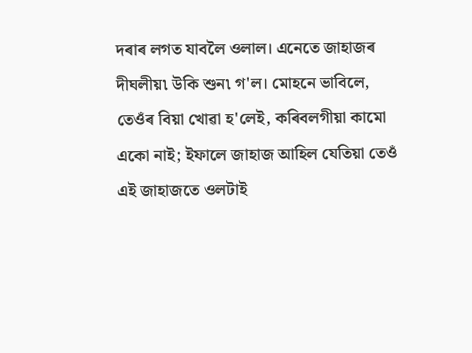দৰাৰ লগত যাবলৈ ওলাল। এনেতে জাহাজৰ দীঘলীয়৷ উকি শুন৷ গ'ল। মোহনে ভাবিলে, তেওঁৰ বিয়া খোৱা হ'লেই, কৰিবলগীয়া কামো একো নাই; ইফালে জাহাজ আহিল যেতিয়া তেওঁ এই জাহাজতে ওলটাই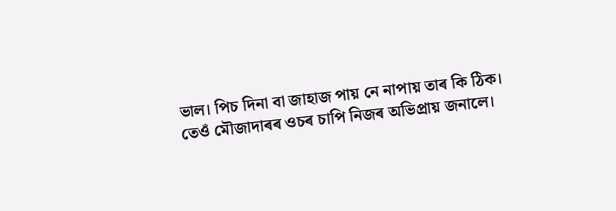ভাল। পিচ দিনা বা জাহাজ পায় নে নাপায় তাৰ কি ঠিক।
তেওঁ মৌজাদাৰৰ ওচৰ চাপি নিজৰ অভিপ্ৰায় জনালে।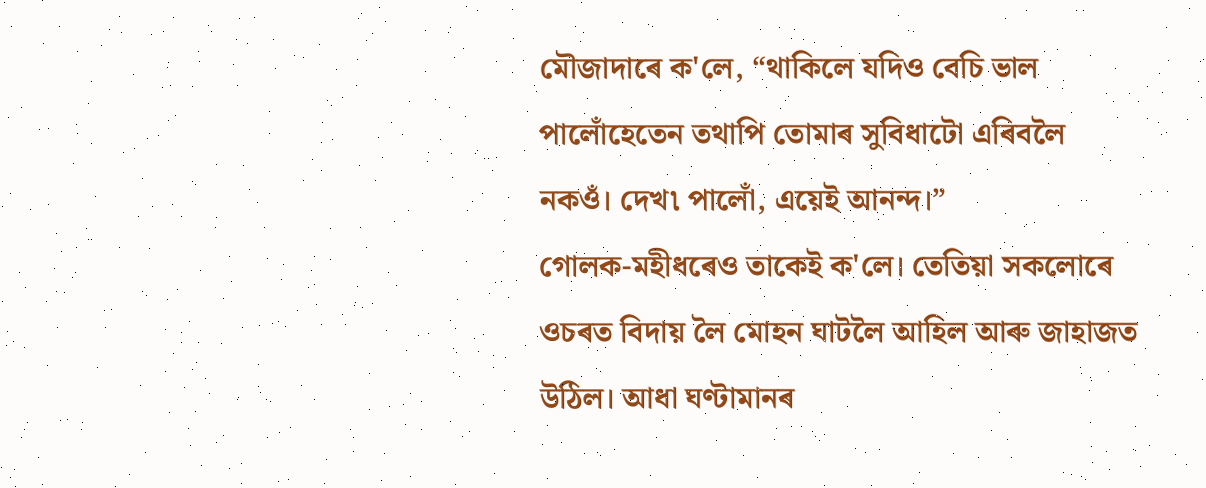মৌজাদাৰে ক'লে, “থাকিলে যদিও বেচি ভাল পালোঁহেতেন তথাপি তোমাৰ সুবিধাটো এৰিবলৈ নকওঁ। দেখ৷ পালোঁ, এয়েই আনন্দ।”
গোলক-মহীধৰেও তাকেই ক'লে। তেতিয়া সকলোৰে ওচৰত বিদায় লৈ মোহন ঘাটলৈ আহিল আৰু জাহাজত উঠিল। আধা ঘণ্টামানৰ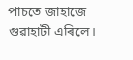পাচতে জাহাজে গুৱাহাটী এৰিলে।